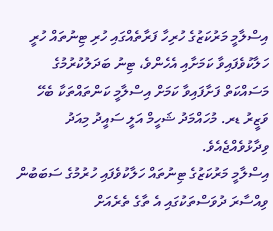އިސްލާމީ މަރުކަޒުގެ ހުރިހާ ފަރާތެއްގައި ހުރި ޓިނުތައް ހުރީ ހަލާކުވެފައިވާ ކަމަށާއި އެހެންވެ، ޓިނު ބަދަލުކުރުމުގެ މަސައްކަތް ފަށާފައިވާ ކަމަށް އިސްލާމީ ކަންތައްތަކާ ބެހޭ ވަޒީރު ޑރ. މުހައްމަދު ޝަހީމް އަލީ ސައީދު މިއަދު ވިދާޅުވެއްޖެއެވެ.
އިސްލާމީ މަރުކަޒުގެ ޓިނުތައް ހަލާކުވެފައި ހުރުމުގެ ސަބަބުން ވިއްސާރަ ދުވަސްތަކުގައި އެ ތާގެ ތެރެއަށް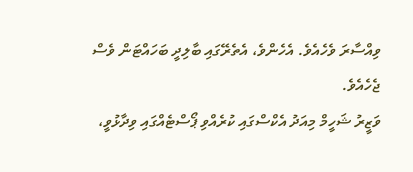ވިއްސާރަ ވެހެއެވެ. އެހެންވެ، އެތެރޭގައި ބާލިދީ ބަހައްޓަން ވެސް ޖެހެއެވެ.
ވަޒީރު ޝަހީމް މިއަދު އެކްސްގައި ކުރެއްވި ޕޯސްޓެއްގައި ވިދާޅުވީ،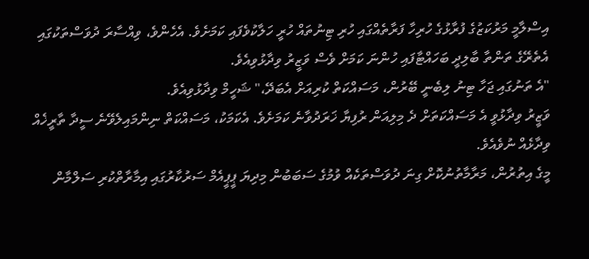އިސްލާމީ މަރުކަޒުގެ ފުރާޅުގެ ހުރިހާ ފަރާތެއްގައި ހުރި ޓިނުތައް ހުރީ ހަލާކުވެފައި ކަމަށެވެ. އެހެންވެ، ވިއްސާރަ ދުވަސްތަކުގައި އެތެރޭގެ ތަންތާ ބާލިދީ ބަހައްޓާފައި ހުންނަ ކަމަށް ވެސް ވަޒީރު ވިދާޅުވިއެވެ.
"އެ ތަނުގައި ޖަހާ ޓިނު ލިބެނީ ބޭރުން، މަސައްކަތް ކުރިއަށް އެބަދޭ،" ޝަހީމް ވިދާޅުވިއެވެ.
ވަޒީރު ވިދާޅުވީ އެ މަސައްކަތަށް ދެ މިލިއަން ރުފިޔާ ޚަރަދުވާނެ ކަމަށެވެ. އެކަމަކު، މަސައްކަތް ނިންމައިލެވޭނެ ސީދާ ތާރީޚެއް ވިދާޅެއް ނުވެއެވެ.
މީގެ އިތުރުން، މަރާމާތުނުކޮށް ގިނަ ދުވަސްތަކެއް ވުމުގެ ސަބަބުން މިދިޔަ ޕީޕީއެމް ސަރުކާރުގައި އިމާރާތްކުރި ސަލްމާން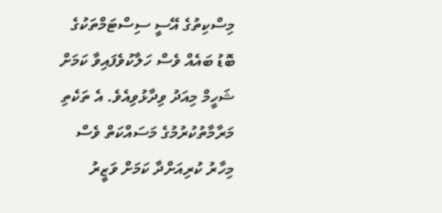މިސްކިތުގެ އޭސީ ސިސްޓަމްތަކުގެ ބޮޑު ބައެއް ވެސް ހަލާކުވެފައިވާ ކަމަށް ޝަހީމް މިއަދު ވިދާޅުވިއެވެ. އެ ތަކެތި މަރާމާތުކުރުމުގެ މަސައްކަތް ވެސް މިހާރު ކުރިއަށްދާ ކަމަށް ވަޒީރު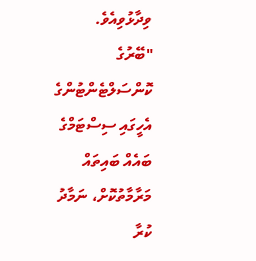ވިދާޅުވިއެވެ.
"ބޭރުގެ ކޮންސަލްޓެންޓުންގެ އެހީގައި ސިސްޓަމްގެ ބައެއް ބައިތައް މަރާމާތުކޮށް، ނަމާދު ކުރާ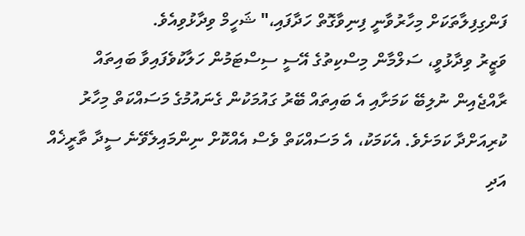ފަންގިފިލާތަކަށް މިހާރުވާނީ ފިނިވާގޮތް ހަދާފައި،" ޝަހީމް ވިދާޅުވިއެވެ.
ވަޒީރު ވިދާޅުވީ، ސަލްމާން މިސްކިތުގެ އޭސީ ސިސްޓަމުން ހަލާކުވެފައިވާ ބައިތައް ރާއްޖެއިން ނުލިބޭ ކަމަށާއި އެ ބައިތައް ބޭރު ގައުމަކުން ގެނައުމުގެ މަސައްކަތް މިހާރު ކުރިއަށްދާ ކަމަށެވެ. އެކަމަކު، އެ މަސައްކަތް ވެސް އެއްކޮށް ނިންމައިލެވޭނެ ސީދާ ތާރީޚެއް އަދި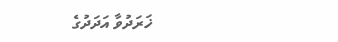ޚަރަދުވާ އަދަދުގެ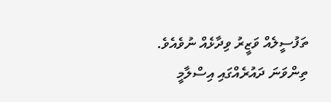ތަފުސީލެއް ވަޒީރު ވިދާޅެއް ނުވެއެވެ.
ތިންވަނަ ދައުރެއްގައި އިސްލާމީ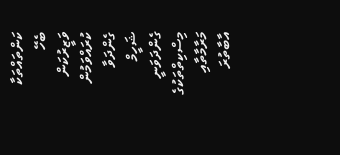ކަންތައްތަކާ ބެހޭ ވަޒީރުކަން ކުރައްވަމުން ގެންދަވާ ޝަހީމް ގެންދަވަނީ މިސްކިތްތަކުގެ މަރާމާތާއި އާބާތުރަ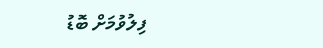ފިލުވުމަށް ބޮޑު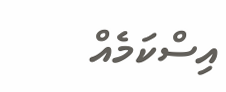އިސްކަމެއް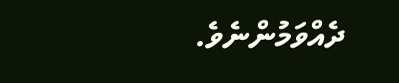ދެއްވަމުންނެވެ.